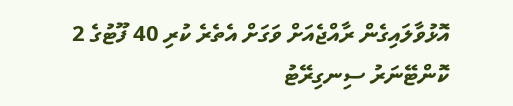އޮޅުވާލައިގެން ރާއްޖެއަށް ވަގަށް އެތެރެ ކުރި 40 ފޫޓުގެ 2 ކޮންޓޭނަރު ސިނގިރޭޓު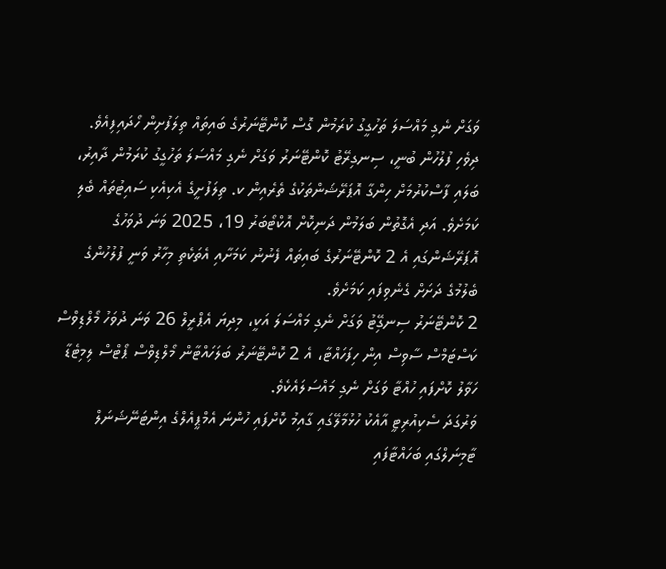ވަގަށް ނެގި މައްސަލަ ތަހުގީގު ކުރަމުން ގޮސް ކޮންޓޭނަރުގެ ބައިތައް ތިލަފުށިން ހޯދައިފިއެވެ.
ދިވެހި ފުލުހުން ބުނީ، ސިނގިރޭޓު ކޮންޓޭނަރު ވަގަށް ނެގި މައްސަލަ ތަހުގީގު ކުރަމުން ދާއިރު، ބަލައި ފާސްކުރުމަށް ހިންގާ އޮޕަރޭޝަންތަކުގެ ތެރެއިން ކ. ތިލަފުށީގެ އެކިއެކި ސައިޓުތައް ބެލި ކަމަށެވެ. އަދި އެގޮތުން ބަލަމުން ދަނިކޮށް އޮކްޓޯބަރު 19، 2025 ވަނަ ދުވަހުގެ އޮޕަރޭޝަންގައި އެ 2 ކޮންޓޭނަރުގެ ބައިތައް ފެނުނު ކަމަށާއި އެތަކެތި މިހާރު ވަނީ ފުލުހުންގެ ބެލުމުގެ ދަށަށް ގެނެވިފައި ކަމަށެވެ.
2 ކޮންޓޭނަރު ސިނގިޭޓު ވަގަށް ނެގި މައްސަލަ އަކީ، މިދިޔަ އެޕްރީލް 26 ވަނަ ދުވަހު މޯލްޑިވްސް ކަސްޓަމްސް ސާވިސް އިން ހިފަހައްޓާ، އެ 2 ކޮންޓޭނަރު ބަލަހައްޓާން މޯލްޑިވްސް ޕޯޓްސް ލިމިޓެޑާ ހަވާލު ކޮށްފައި ހުއްޓާ ވަގަށް ނެގި މައްސަލައެކެވެ.
ވަރުގަދަ ސެކިއުރިޓީ އާއެކު ހުޅުމާލޭގައި ގާއިމު ކޮށްފައި ހުންނަ އެމްޕީއެލްގެ އިންޓަނޭޝަނަލް ޓާމިނަލްގައި ބަހައްޓާފައި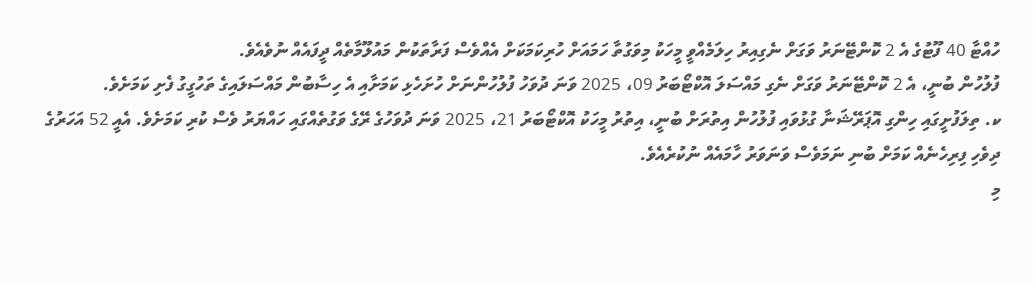ހުއްޓާ 40 ފޫޓުގެ އެ 2 ކޮންޓޭނަރު ވަގަށް ނެގިއިރު ހިލަމެއްވީ މީހަކު މިވަގުތާ ހަމައަށް ހުރިކަމަކަށް އެއްވެސް ފަރާތަކުން މައުލޫމާތެއް ދީފައެއް ނުވެއެވެ.
ފުލުހުން ބުނީ، އެ 2 ކޮންޓޭނަރު ވަގަށް ނެގި މައްސަލަ އޮކްޓޯބަރު 09، 2025 ވަނަ ދުވަހު ފުލުހުންނަށް ހުށަހެޅި ކަމަށާއި އެ ހިސާބުން މައްސަލައިގެ ތަހުގީގު ފެށި ކަމަށެވެ.
ކ. ތިލަފުށީގައި ހިންގި އޮޕަރޭޝަނާ ގުޅުވައި ފުލުހުން އިތުރަށް ބުނީ، އިތުރު މީހަކު އޮކްޓޯބަރު 21، 2025 ވަނަ ދުވަހުގެ ރޭގެ ވަގުތެއްގައި ހައްޔަރު ވެސް ކުރި ކަމަށެވެ. އެއީ 52 އަހަރުގެ ދިވެހި ފިރިހެނެއް ކަމަށް ބުނި ނަމަވެސް ވަނަވަރު ހާމައެއް ނުކުރެއެވެ.
މި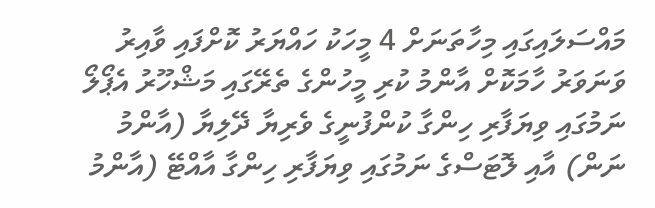މައްސަލައިގައި މިހާތަނަށް 4 މީހަކު ހައްޔަރު ކޮށްފައި ވާއިރު ވަނަވަރު ހާމަކޮށް އާންމު ކުރި މީހުންގެ ތެރޭގައި މަޝްހޫރު އެޕޯލޯ ނަމުގައި ވިޔަފާރި ހިންގާ ކުންފުނީގެ ވެރިޔާ ދޭލިޔާ (އާންމު ނަން) އާއި ލޮޓަސްގެ ނަމުގައި ވިޔަފާރި ހިންގާ އާއްޓޭ (އާންމު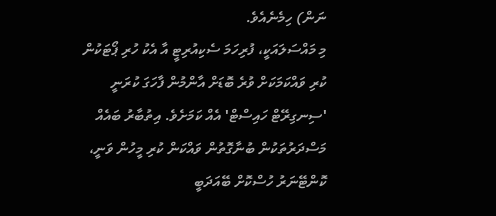ނަން) ހިމެނެއެވެ.
މި މައްސަލައަކީ، ފުރިހަމަ ސެކިއުރިޓީ އާ އެކު ހުރި ޕޯޓަކުން ކުރި ވައްކަމަކަށް ވުރެ ބޮޑަށް އާންމުން ފާހަގަ ކުރަނީ 'ސިނގިރޭޓް ހައިސްޓް' އެއް ކަމަށެވެ. އިތުބާރު ބައެއް މަސްދަރުތަކުން ބުނާގޮތުން ވައްކަން ކުރި މީހުން ވަނީ، ކޮންޓޭނަރު ހުސްކޮށް ބޭއަދަބީ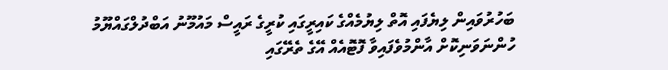ބަހުރުވައިން ލިޔެފައި އޮތް ލިޔުމެއްގެ ކައިރީގައި ކުރީގެ ރައީސް މައުމޫނު އަބްދުލްގައްޔޫމު ހުންނަވަނިކޮށް އާންމުވެފައިވާ ފޮޓޮއެއް އޭގެ ތެރޭގައި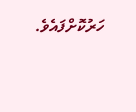ހަރުކޮށްފައެވެ.